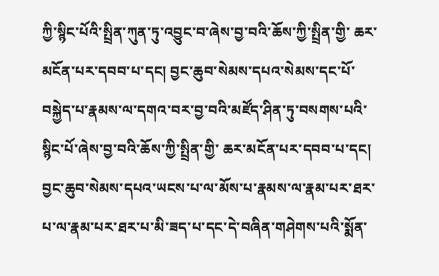ཀྱི་སྙིང་པོའི་སྤྲིན་ཀུན་ཏུ་འབྱུང་བ་ཞེས་བྱ་བའི་ཆོས་ཀྱི་སྤྲིན་གྱི་ ཆར་མངོན་པར་དབབ་པ་དང། བྱང་ཆུབ་སེམས་དཔའ་སེམས་དང་པོ་བསྐྱེད་པ་རྣམས་ལ་དགའ་བར་བྱ་བའི་མཛོད་ཤིན་ཏུ་བསགས་པའི་སྙིང་པོ་ཞེས་བྱ་བའི་ཆོས་ཀྱི་སྤྲིན་གྱི་ ཆར་མངོན་པར་དབབ་པ་དང། བྱང་ཆུབ་སེམས་དཔའ་ཡངས་པ་ལ་མོས་པ་རྣམས་ལ་རྣམ་པར་ཐར་པ་ལ་རྣམ་པར་ཐར་པ་མི་ཟད་པ་དང་དེ་བཞིན་གཤེགས་པའི་སྨོན་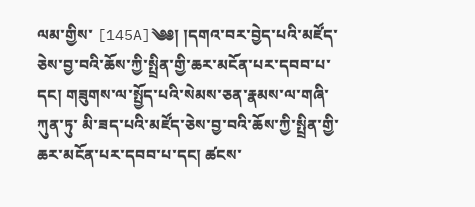ལམ་གྱིས་ [145A]༄༅། །དགའ་བར་བྱེད་པའི་མཛོད་ཅེས་བྱ་བའི་ཆོས་ཀྱི་སྤྲིན་གྱི་ཆར་མངོན་པར་དབབ་པ་དང། གཟུགས་ལ་སྤྱོད་པའི་སེམས་ཅན་རྣམས་ལ་གཞི་ཀུན་ཏུ་ མི་ཟད་པའི་མཛོད་ཅེས་བྱ་བའི་ཆོས་ཀྱི་སྤྲིན་གྱི་ཆར་མངོན་པར་དབབ་པ་དང། ཚངས་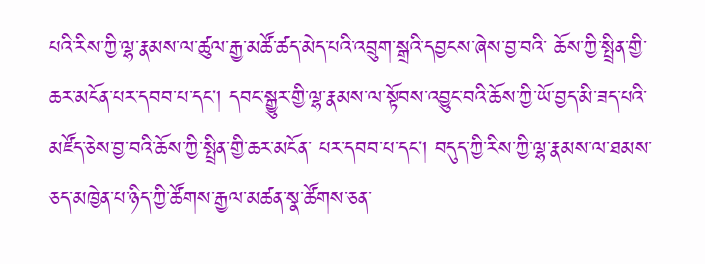པའི་རིས་ཀྱི་ལྷ་རྣམས་ལ་ཚུལ་རྒྱ་མཚོ་ཚད་མེད་པའི་འབྲུག་སྒྲའི་དབྱངས་ཞེས་བྱ་བའི་ ཆོས་ཀྱི་སྤྲིན་གྱི་ཆར་མངོན་པར་དབབ་པ་དང། དབང་སྒྱུར་གྱི་ལྷ་རྣམས་ལ་སྟོབས་འབྱུང་བའི་ཆོས་ཀྱི་ཡོ་བྱད་མི་ཟད་པའི་མཛོད་ཅེས་བྱ་བའི་ཆོས་ཀྱི་སྤྲིན་གྱི་ཆར་མངོན་ པར་དབབ་པ་དང། བདུད་ཀྱི་རིས་ཀྱི་ལྷ་རྣམས་ལ་ཐམས་ཅད་མཁྱེན་པ་ཉིད་ཀྱི་ཚོགས་རྒྱལ་མཚན་སྣ་ཚོགས་ཅན་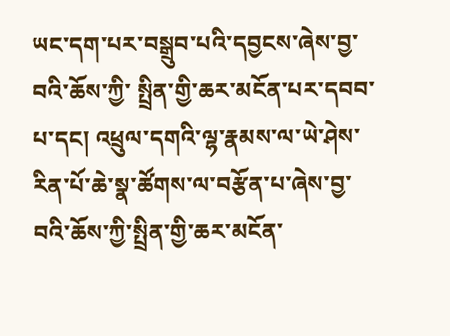ཡང་དག་པར་བསྒྲུབ་པའི་དབྱངས་ཞེས་བྱ་བའི་ཆོས་ཀྱི་ སྤྲིན་གྱི་ཆར་མངོན་པར་དབབ་པ་དང། འཕྲུལ་དགའི་ལྷ་རྣམས་ལ་ཡེ་ཤེས་རིན་པོ་ཆེ་སྣ་ཚོགས་ལ་བརྩོན་པ་ཞེས་བྱ་བའི་ཆོས་ཀྱི་སྤྲིན་གྱི་ཆར་མངོན་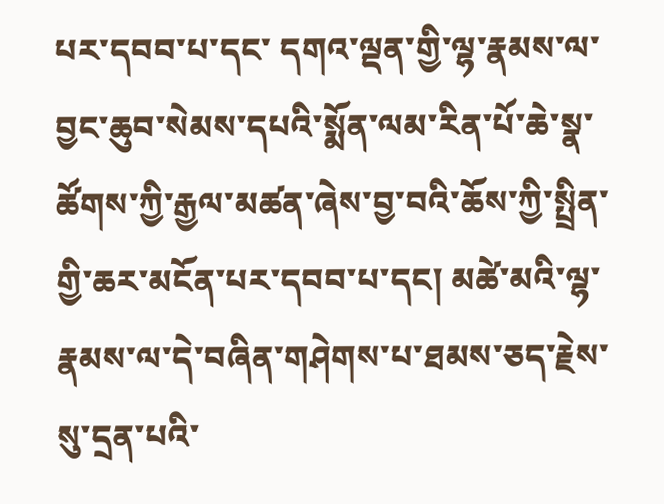པར་དབབ་པ་དང་ དགའ་ལྡན་གྱི་ལྷ་རྣམས་ལ་བྱང་ཆུབ་སེམས་དཔའི་སྨོན་ལམ་རིན་པོ་ཆེ་སྣ་ཚོགས་ཀྱི་རྒྱལ་མཚན་ཞེས་བྱ་བའི་ཆོས་ཀྱི་སྤྲིན་གྱི་ཆར་མངོན་པར་དབབ་པ་དང། མཚེ་མའི་ལྷ་ རྣམས་ལ་དེ་བཞིན་གཤེགས་པ་ཐམས་ཅད་རྗེས་སུ་དྲན་པའི་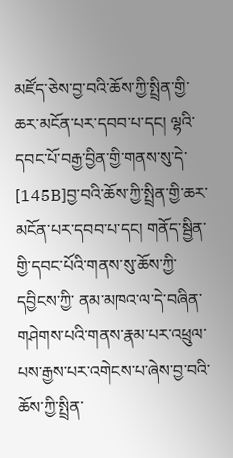མཛོད་ཅེས་བྱ་བའི་ཆོས་ཀྱི་སྤྲིན་གྱི་ཆར་མངོན་པར་དབབ་པ་དང། ལྷའི་དབང་པོ་བརྒྱ་བྱིན་གྱི་གནས་སུ་དེ་ [145B]བྱ་བའི་ཆོས་ཀྱི་སྤྲིན་གྱི་ཆར་མངོན་པར་དབབ་པ་དང། གནོད་སྦྱིན་གྱི་དབང་པོའི་གནས་སུ་ཆོས་ཀྱི་དབྱིངས་ཀྱི་ ནམ་མཁའ་ལ་དེ་བཞིན་གཤེགས་པའི་གནས་རྣམ་པར་འཕྲུལ་པས་རྒྱས་པར་འགེངས་པ་ཞེས་བྱ་བའི་ཆོས་ཀྱི་སྤྲིན་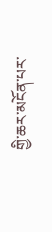གྱི་ཆར་མངོན་པར་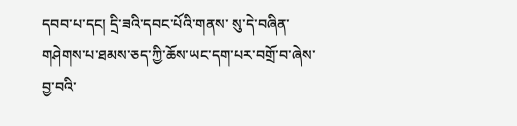དབབ་པ་དང། དྲི་ཟའི་དབང་པོའི་གནས་ སུ་དེ་བཞིན་གཤེགས་པ་ཐམས་ཅད་ཀྱི་ཆོས་ཡང་དག་པར་བགྲོ་བ་ཞེས་བྱ་བའི་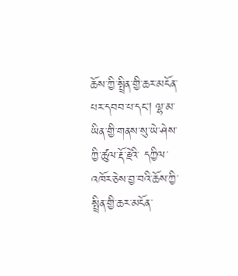ཆོས་ཀྱི་སྤྲིན་གྱི་ཆར་མངོན་པར་དབབ་པ་དང། ལྷ་མ་ཡིན་གྱི་གནས་སུ་ཡེ་ཤེས་ཀྱི་ཚུལ་རྡོ་རྗེའི་ དཀྱིལ་འཁོར་ཅེས་བྱ་བའི་ཆོས་ཀྱི་སྤྲིན་གྱི་ཆར་མངོན་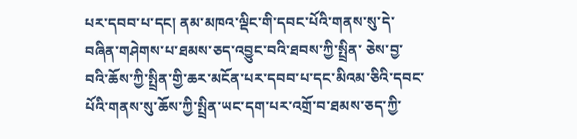པར་དབབ་པ་དང། ནམ་མཁའ་ལྡིང་གི་དབང་པོའི་གནས་སུ་དེ་བཞིན་གཤེགས་པ་ཐམས་ཅད་འབྱུང་བའི་ཐབས་ཀྱི་སྤྲིན་ ཅེས་བྱ་བའི་ཆོས་ཀྱི་སྤྲིན་གྱི་ཆར་མངོན་པར་དབབ་པ་དང་མིའམ་ཅིའི་དབང་པོའི་གནས་སུ་ཆོས་ཀྱི་སྤྲིན་ཡང་དག་པར་འགྲོ་བ་ཐམས་ཅད་ཀྱི་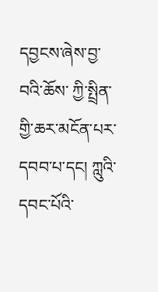དབྱངས་ཞེས་བྱ་བའི་ཆོས་ ཀྱི་སྤྲིན་གྱི་ཆར་མངོན་པར་དབབ་པ་དང། ཀླུའི་དབང་པོའི་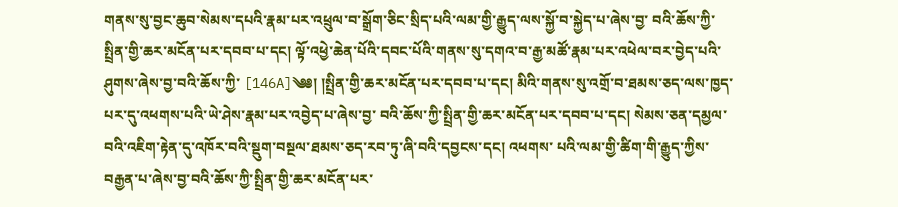གནས་སུ་བྱང་ཆུབ་སེམས་དཔའི་རྣམ་པར་འཕྲུལ་བ་སྒྲོག་ཅིང་སྲིད་པའི་ལམ་གྱི་རྒྱུད་ལས་སྐྱོ་བ་སྐྱེད་པ་ཞེས་བྱ་ བའི་ཆོས་ཀྱི་སྤྲིན་གྱི་ཆར་མངོན་པར་དབབ་པ་དང། ལྟོ་འཕྱེ་ཆེན་པོའི་དབང་པོའི་གནས་སུ་དགའ་བ་རྒྱ་མཚོ་རྣམ་པར་འཕེལ་བར་བྱེད་པའི་ཤུགས་ཞེས་བྱ་བའི་ཆོས་ཀྱི་ [146A]༄༅། །སྤྲིན་གྱི་ཆར་མངོན་པར་དབབ་པ་དང། མིའི་གནས་སུ་འགྲོ་བ་ཐམས་ཅད་ལས་ཁྱད་པར་དུ་འཕགས་པའི་ཡེ་ཤེས་རྣམ་པར་འབྱེད་པ་ཞེས་བྱ་ བའི་ཆོས་ཀྱི་སྤྲིན་གྱི་ཆར་མངོན་པར་དབབ་པ་དང། སེམས་ཅན་དམྱལ་བའི་འཇིག་རྟེན་དུ་འཁོར་བའི་སྡུག་བསྔལ་ཐམས་ཅད་རབ་ཏུ་ཞི་བའི་དབྱངས་དང། འཕགས་ པའི་ལམ་གྱི་ཚིག་གི་རྒྱུད་ཀྱིས་བརྒྱན་པ་ཞེས་བྱ་བའི་ཆོས་ཀྱི་སྤྲིན་གྱི་ཆར་མངོན་པར་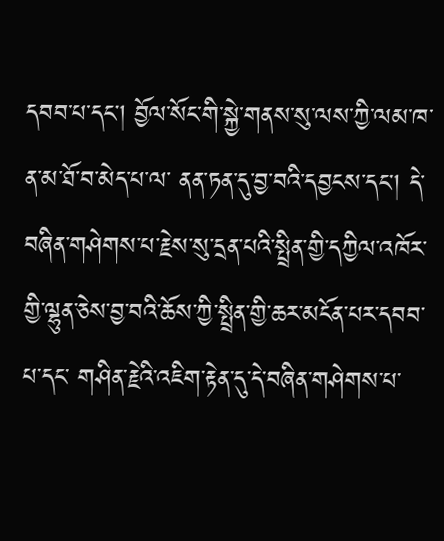དབབ་པ་དང། བྱོལ་སོང་གི་སྐྱེ་གནས་སུ་ལས་ཀྱི་ལམ་ཁ་ན་མ་ཐོ་བ་མེད་པ་ལ་ ནན་ཏན་དུ་བྱ་བའི་དབྱངས་དང། དེ་བཞིན་གཤེགས་པ་རྗེས་སུ་དྲན་པའི་སྤྲིན་གྱི་དཀྱིལ་འཁོར་གྱི་ལྷུན་ཅེས་བྱ་བའི་ཆོས་ཀྱི་སྤྲིན་གྱི་ཆར་མངོན་པར་དབབ་པ་དང་ གཤིན་རྗེའི་འཇིག་རྟེན་དུ་དེ་བཞིན་གཤེགས་པ་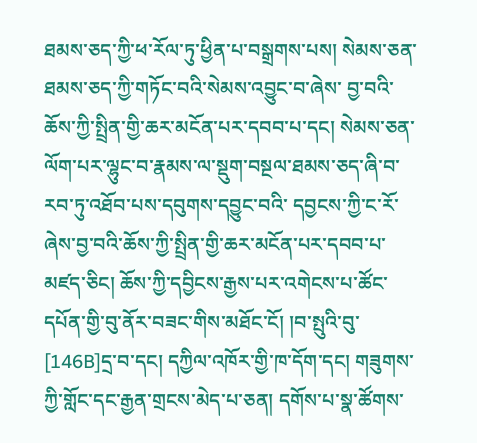ཐམས་ཅད་ཀྱི་ཕ་རོལ་ཏུ་ཕྱིན་པ་བསྒྲགས་པས། སེམས་ཅན་ཐམས་ཅད་ཀྱི་གཏོང་བའི་སེམས་འབྱུང་བ་ཞེས་ བྱ་བའི་ཆོས་ཀྱི་སྤྲིན་གྱི་ཆར་མངོན་པར་དབབ་པ་དང། སེམས་ཅན་ལོག་པར་ལྷུང་བ་རྣམས་ལ་སྡུག་བསྔལ་ཐམས་ཅད་ཞི་བ་རབ་ཏུ་འཐོབ་པས་དབུགས་དབྱུང་བའི་ དབྱངས་ཀྱི་ང་རོ་ཞེས་བྱ་བའི་ཆོས་ཀྱི་སྤྲིན་གྱི་ཆར་མངོན་པར་དབབ་པ་མཛད་ཅིང། ཆོས་ཀྱི་དབྱིངས་རྒྱས་པར་འགེངས་པ་ཚོང་དཔོན་གྱི་བུ་ནོར་བཟང་གིས་མཐོང་ངོ། །བ་སྤུའི་བུ་ [146B]དྲ་བ་དང། དཀྱིལ་འཁོར་གྱི་ཁ་དོག་དང། གཟུགས་ཀྱི་གློང་དང་རྒྱན་གྲངས་མེད་པ་ཅན། དགོས་པ་སྣ་ཚོགས་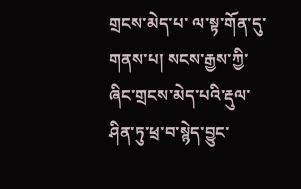གྲངས་མེད་པ་ ལ་སྟ་གོན་དུ་གནས་པ། སངས་རྒྱས་ཀྱི་ཞིང་གྲངས་མེད་པའི་རྡུལ་ཤིན་ཏུ་ཕྲ་བ་སྙེད་བྱུང་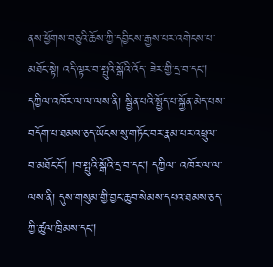ནས་ཕྱོགས་བཅུའི་ཆོས་ཀྱི་དབྱིངས་རྒྱས་པར་འགེངས་པ་མཐོང་སྟེ། འདི་ལྟར་བ་སྤུའི་སྒོའི་འོད་ ཟེར་གྱི་དྲ་བ་དང། དཀྱིལ་འཁོར་ལ་ལ་ལས་ནི། སྦྱིན་པའི་སྤྱོད་པ་སྐྱོན་མེད་པས་བདོག་པ་ཐམས་ཅད་ཡོངས་སུ་གཏོང་བར་རྣམ་པར་འཕྲུལ་བ་མཐོང་ངོ། །བ་སྤུའི་སྒོའི་དྲ་བ་དང། དཀྱིལ་ འཁོར་ལ་ལ་ལས་ནི། དུས་གསུམ་གྱི་བྱང་ཆུབ་སེམས་དཔའ་ཐམས་ཅད་ཀྱི་ཚུལ་ཁྲིམས་དང།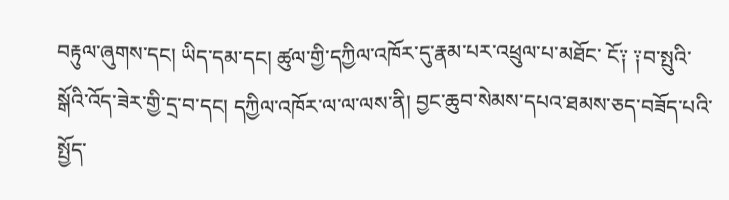བརྟུལ་ཞུགས་དང། ཡིད་དམ་དང། ཚུལ་གྱི་དཀྱིལ་འཁོར་དུ་རྣམ་པར་འཕྲུལ་པ་མཐོང་ ངོ༑ ༑བ་སྤུའི་སྒོའི་འོད་ཟེར་གྱི་དྲ་བ་དང། དཀྱིལ་འཁོར་ལ་ལ་ལས་ནི། བྱང་ཆུབ་སེམས་དཔའ་ཐམས་ཅད་བཟོད་པའི་སྤྱོད་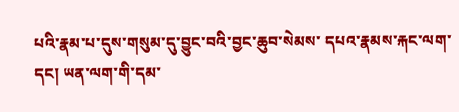པའི་རྣམ་པ་དུས་གསུམ་དུ་བྱུང་བའི་བྱང་ཆུབ་སེམས་ དཔའ་རྣམས་རྐང་ལག་དང། ཡན་ལག་གི་དམ་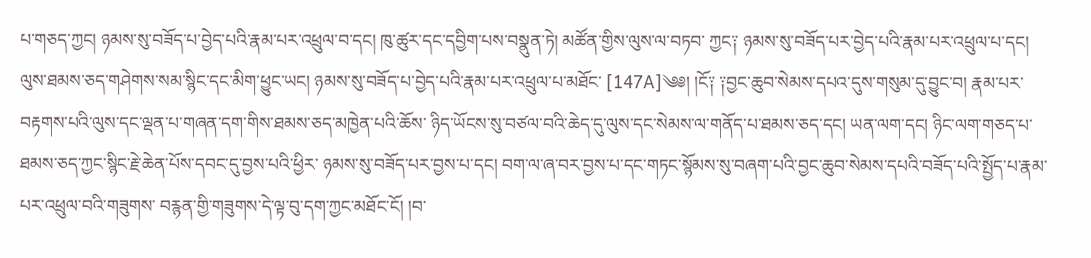པ་གཅད་ཀྱང། ཉམས་སུ་བཟོད་པ་བྱེད་པའི་རྣམ་པར་འཕྲུལ་བ་དང། ཁུ་ཚུར་དང་དབྱིག་པས་བསྣུན་ཏེ། མཚོན་གྱིས་ལུས་ལ་བཏབ་ ཀྱང༑ ཉམས་སུ་བཟོད་པར་བྱེད་པའི་རྣམ་པར་འཕྲུལ་པ་དང། ལུས་ཐམས་ཅད་གཤེགས་སམ་སྙིང་དང་མིག་ཕྱུང་ཡང། ཉམས་སུ་བཟོད་པ་བྱེད་པའི་རྣམ་པར་འཕྲུལ་པ་མཐོང་ [147A]༄༅། །ངོ༑ ༑བྱང་ཆུབ་སེམས་དཔའ་དུས་གསུམ་དུ་བྱུང་བ། རྣམ་པར་བརྟགས་པའི་ལུས་དང་ལྡན་པ་གཞན་དག་གིས་ཐམས་ཅད་མཁྱེན་པའི་ཆོས་ ཉིད་ཡོངས་སུ་བཙལ་བའི་ཆེད་དུ་ལུས་དང་སེམས་ལ་གནོད་པ་ཐམས་ཅད་དང། ཡན་ལག་དང། ཉིང་ལག་གཅད་པ་ཐམས་ཅད་ཀྱང་སྙིང་རྗེ་ཆེན་པོས་དབང་དུ་བྱས་པའི་ཕྱིར་ ཉམས་སུ་བཟོད་པར་བྱས་པ་དང། བག་ལ་ཞ་བར་བྱས་པ་དང་གཏང་སྙོམས་སུ་བཞག་པའི་བྱང་ཆུབ་སེམས་དཔའི་བཟོད་པའི་སྤྱོད་པ་རྣམ་པར་འཕྲུལ་བའི་གཟུགས་ བརྙན་གྱི་གཟུགས་དེ་ལྟ་བུ་དག་ཀྱང་མཐོང་ངོ། །བ་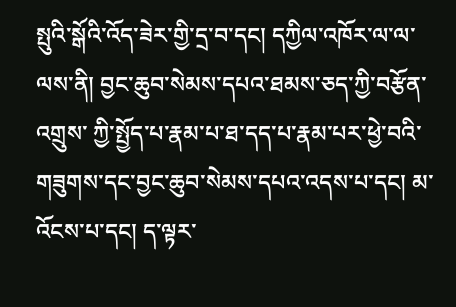སྤུའི་སྒོའི་འོད་ཟེར་གྱི་དྲ་བ་དང། དཀྱིལ་འཁོར་ལ་ལ་ལས་ནི། བྱང་ཆུབ་སེམས་དཔའ་ཐམས་ཅད་ཀྱི་བརྩོན་འགྲུས་ ཀྱི་སྤྱོད་པ་རྣམ་པ་ཐ་དད་པ་རྣམ་པར་ཕྱེ་བའི་གཟུགས་དང་བྱང་ཆུབ་སེམས་དཔའ་འདས་པ་དང། མ་འོངས་པ་དང། ད་ལྟར་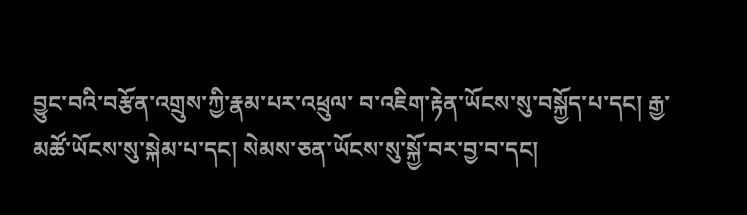བྱུང་བའི་བརྩོན་འགྲུས་ཀྱི་རྣམ་པར་འཕྲུལ་ བ་འཇིག་རྟེན་ཡོངས་སུ་བསྐྱོད་པ་དང། རྒྱ་མཚོ་ཡོངས་སུ་སྐེམ་པ་དང། སེམས་ཅན་ཡོངས་སུ་སྐྱོ་བར་བྱ་བ་དང།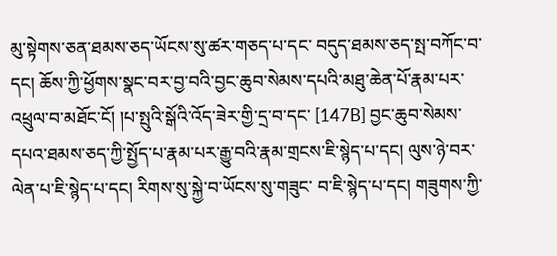མུ་སྟེགས་ཅན་ཐམས་ཅད་ཡོངས་སུ་ཚར་གཅད་པ་དང་ བདུད་ཐམས་ཅད་སྤ་བཀོང་བ་དང། ཆོས་ཀྱི་ཕྱོགས་སྣང་བར་བྱ་བའི་བྱང་ཆུབ་སེམས་དཔའི་མཐུ་ཆེན་པོ་རྣམ་པར་འཕྲུལ་བ་མཐོང་ངོ། །པ་སྤུའི་སྒོའི་འོད་ཟེར་གྱི་དྲ་བ་དང་ [147B] བྱང་ཆུབ་སེམས་དཔའ་ཐམས་ཅད་ཀྱི་སྤྱོད་པ་རྣམ་པར་རྒྱུ་བའི་རྣམ་གྲངས་ཇི་སྙེད་པ་དང། ལུས་ཉེ་བར་ལེན་པ་ཇི་སྙེད་པ་དང། རིགས་སུ་སྐྱེ་བ་ཡོངས་སུ་གཟུང་ བ་ཇི་སྙེད་པ་དང། གཟུགས་ཀྱི་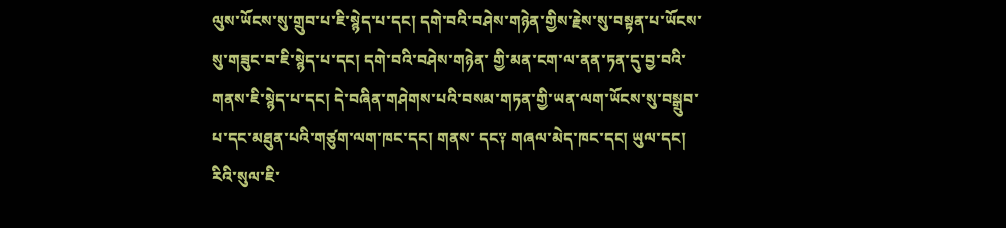ལུས་ཡོངས་སུ་གྲུབ་པ་ཇི་སྙེད་པ་དང། དགེ་བའི་བཤེས་གཉེན་གྱིས་རྗེས་སུ་བསྟན་པ་ཡོངས་སུ་གཟུང་བ་ཇི་སྙེད་པ་དང། དགེ་བའི་བཤེས་གཉེན་ གྱི་མན་ངག་ལ་ནན་ཏན་དུ་བྱ་བའི་གནས་ཇི་སྙེད་པ་དང། དེ་བཞིན་གཤེགས་པའི་བསམ་གཏན་གྱི་ཡན་ལག་ཡོངས་སུ་བསྒྲུབ་པ་དང་མཐུན་པའི་གཙུག་ལག་ཁང་དང། གནས་ དང༑ གཞལ་མེད་ཁང་དང། ཡུལ་དང། རིའི་སུལ་ཇི་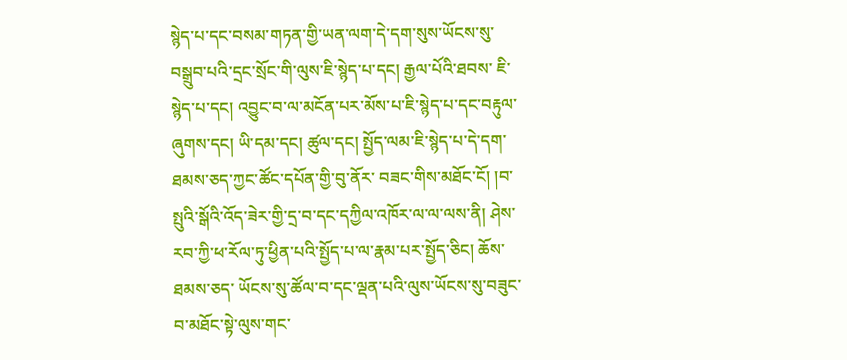སྙེད་པ་དང་བསམ་གཏན་གྱི་ཡན་ལག་དེ་དག་སུས་ཡོངས་སུ་བསྒྲུབ་པའི་དྲང་སྲོང་གི་ལུས་ཇི་སྙེད་པ་དང། རྒྱལ་པོའི་ཐབས་ ཇི་སྙེད་པ་དང། འབྱུང་བ་ལ་མངོན་པར་མོས་པ་ཇི་སྙེད་པ་དང་བརྟུལ་ཞུགས་དང། ཡི་དམ་དང། ཚུལ་དང། སྤྱོད་ལམ་ཇི་སྙེད་པ་དེ་དག་ཐམས་ཅད་ཀྱང་ཚོང་དཔོན་གྱི་བུ་ནོར་ བཟང་གིས་མཐོང་ངོ། །བ་སྤུའི་སྒོའི་འོད་ཟེར་གྱི་དྲ་བ་དང་དཀྱིལ་འཁོར་ལ་ལ་ལས་ནི། ཤེས་རབ་ཀྱི་ཕ་རོལ་ཏུ་ཕྱིན་པའི་སྤྱོད་པ་ལ་རྣམ་པར་སྤྱོད་ཅིང། ཆོས་ཐམས་ཅད་ ཡོངས་སུ་ཚོལ་བ་དང་ལྡན་པའི་ལུས་ཡོངས་སུ་བཟུང་བ་མཐོང་སྟེ་ལུས་གང་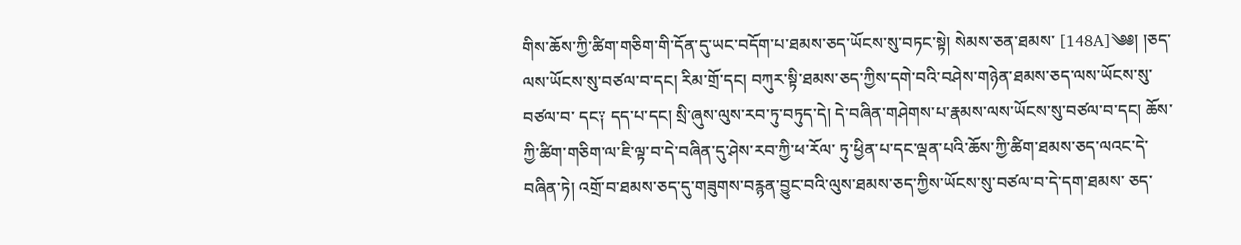གིས་ཆོས་ཀྱི་ཚིག་གཅིག་གི་དོན་དུ་ཡང་བདོག་པ་ཐམས་ཅད་ཡོངས་སུ་བཏང་སྟེ། སེམས་ཅན་ཐམས་ [148A]༄༅། །ཅད་ལས་ཡོངས་སུ་བཙལ་བ་དང། རིམ་གྲོ་དང། བཀུར་སྟི་ཐམས་ཅད་ཀྱིས་དགེ་བའི་བཤེས་གཉེན་ཐམས་ཅད་ལས་ཡོངས་སུ་བཙལ་བ་ དང༑ དད་པ་དང། སྲི་ཞུས་ལུས་རབ་ཏུ་བཏུད་དེ། དེ་བཞིན་གཤེགས་པ་རྣམས་ལས་ཡོངས་སུ་བཙལ་བ་དང། ཆོས་ཀྱི་ཚིག་གཅིག་ལ་ཇི་ལྟ་བ་དེ་བཞིན་དུ་ཤེས་རབ་ཀྱི་ཕ་རོལ་ ཏུ་ཕྱིན་པ་དང་ལྡན་པའི་ཆོས་ཀྱི་ཚིག་ཐམས་ཅད་ལའང་དེ་བཞིན་ཏེ། འགྲོ་བ་ཐམས་ཅད་དུ་གཟུགས་བརྙན་བྱུང་བའི་ལུས་ཐམས་ཅད་ཀྱིས་ཡོངས་སུ་བཙལ་བ་དེ་དག་ཐམས་ ཅད་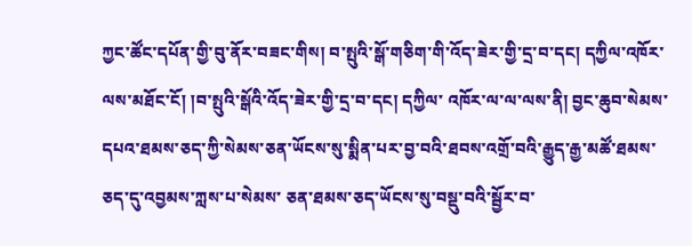ཀྱང་ཚོང་དཔོན་གྱི་བུ་ནོར་བཟང་གིས། བ་སྤུའི་སྒོ་གཅིག་གི་འོད་ཟེར་གྱི་དྲ་བ་དང། དཀྱིལ་འཁོར་ལས་མཐོང་ངོ། །བ་སྤུའི་སྒོའི་འོད་ཟེར་གྱི་དྲ་བ་དང། དཀྱིལ་ འཁོར་ལ་ལ་ལས་ནི། བྱང་ཆུབ་སེམས་དཔའ་ཐམས་ཅད་ཀྱི་སེམས་ཅན་ཡོངས་སུ་སྨིན་པར་བྱ་བའི་ཐབས་འགྲོ་བའི་རྒྱུད་རྒྱ་མཚོ་ཐམས་ཅད་དུ་འབྱམས་ཀླས་པ་སེམས་ ཅན་ཐམས་ཅད་ཡོངས་སུ་བསྡུ་བའི་སྦྱོར་བ་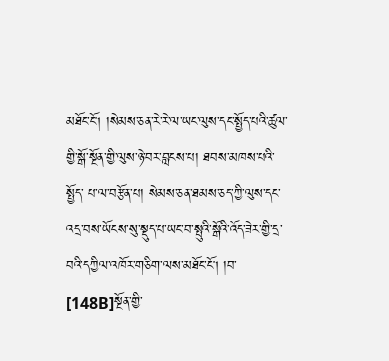མཐོང་ངོ། །སེམས་ཅན་རེ་རེ་ལ་ཡང་ལུས་དང་སྤྱོད་པའི་ཚུལ་གྱི་སྒོ་སྔོན་གྱི་ལུས་ཉེ་བར་བླངས་པ། ཐབས་མཁས་པའི་སྤྱོད་ པ་ལ་བརྩོན་པ། སེམས་ཅན་ཐམས་ཅད་ཀྱི་ལུས་དང་འདྲ་བས་ཡོངས་སུ་སྡུད་པ་ཡང་བ་སྤུའི་སྒོའི་འོད་ཟེར་གྱི་དྲ་བའི་དཀྱིལ་འཁོར་གཅིག་ལས་མཐོང་ངོ། །བ་ [148B]སྔོན་གྱི་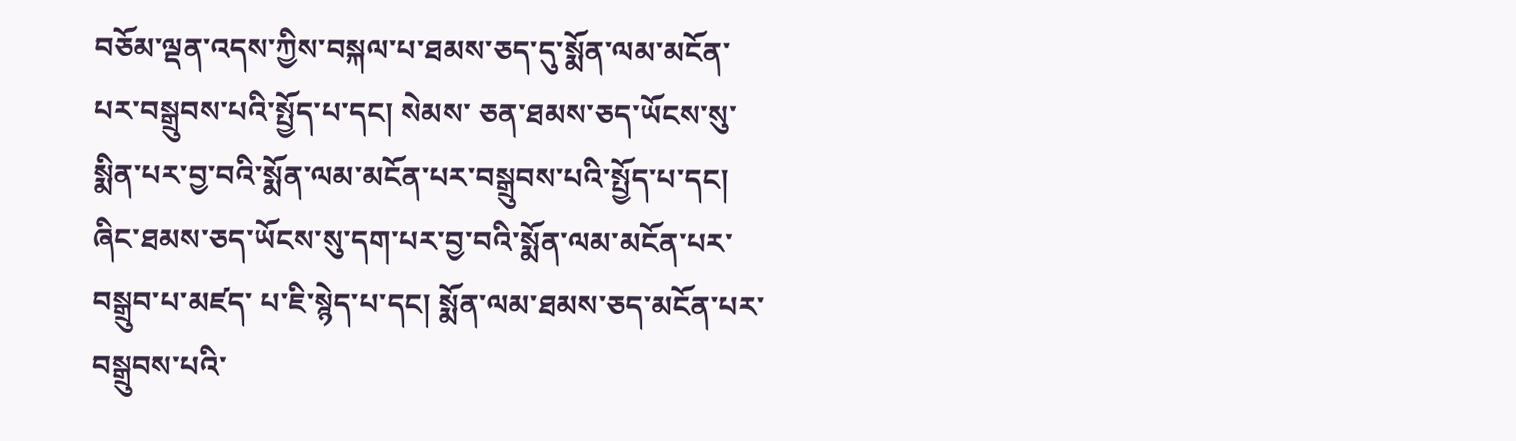བཅོམ་ལྡན་འདས་ཀྱིས་བསྐལ་པ་ཐམས་ཅད་དུ་སྨོན་ལམ་མངོན་པར་བསྒྲུབས་པའི་སྤྱོད་པ་དང། སེམས་ ཅན་ཐམས་ཅད་ཡོངས་སུ་སྨིན་པར་བྱ་བའི་སྨོན་ལམ་མངོན་པར་བསྒྲུབས་པའི་སྤྱོད་པ་དང། ཞིང་ཐམས་ཅད་ཡོངས་སུ་དག་པར་བྱ་བའི་སྨོན་ལམ་མངོན་པར་བསྒྲུབ་པ་མཛད་ པ་ཇི་སྙེད་པ་དང། སྨོན་ལམ་ཐམས་ཅད་མངོན་པར་བསྒྲུབས་པའི་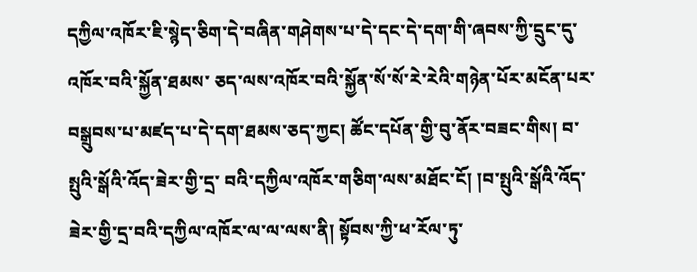དཀྱིལ་འཁོར་ཇི་སྙེད་ཅིག་དེ་བཞིན་གཤེགས་པ་དེ་དང་དེ་དག་གི་ཞབས་ཀྱི་དྲུང་དུ་འཁོར་བའི་སྐྱོན་ཐམས་ ཅད་ལས་འཁོར་བའི་སྐྱོན་སོ་སོ་རེ་རེའི་གཉེན་པོར་མངོན་པར་བསྒྲུབས་པ་མཛད་པ་དེ་དག་ཐམས་ཅད་ཀྱང། ཚོང་དཔོན་གྱི་བུ་ནོར་བཟང་གིས། བ་སྤུའི་སྒོའི་འོད་ཟེར་གྱི་དྲ་ བའི་དཀྱིལ་འཁོར་གཅིག་ལས་མཐོང་ངོ། །བ་སྤུའི་སྒོའི་འོད་ཟེར་གྱི་དྲ་བའི་དཀྱིལ་འཁོར་ལ་ལ་ལས་ནི། སྟོབས་ཀྱི་ཕ་རོལ་ཏུ་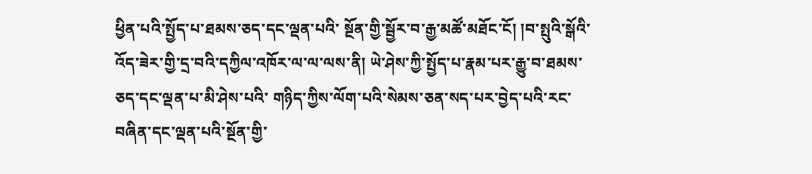ཕྱིན་པའི་སྤྱོད་པ་ཐམས་ཅད་དང་ལྡན་པའི་ སྔོན་གྱི་སྦྱོར་བ་རྒྱ་མཚོ་མཐོང་ངོ། །བ་སྤུའི་སྒོའི་འོད་ཟེར་གྱི་དྲ་བའི་དཀྱིལ་འཁོར་ལ་ལ་ལས་ནི། ཡེ་ཤེས་ཀྱི་སྤྱོད་པ་རྣམ་པར་རྒྱུ་བ་ཐམས་ཅད་དང་ལྡན་པ་མི་ཤེས་པའི་ གཉིད་ཀྱིས་ལོག་པའི་སེམས་ཅན་སད་པར་བྱེད་པའི་རང་བཞིན་དང་ལྡན་པའི་སྔོན་གྱི་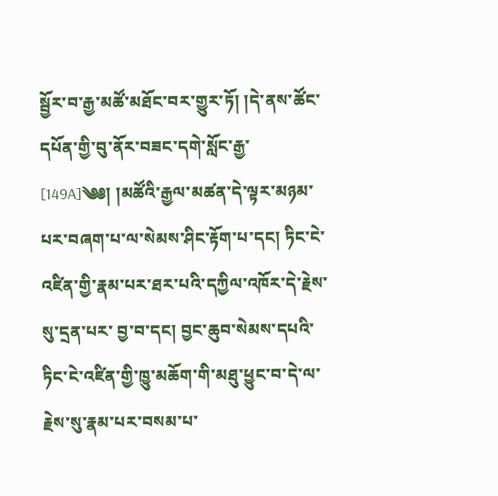སྦྱོར་བ་རྒྱ་མཚོ་མཐོང་བར་གྱུར་ཏོ། །དེ་ནས་ཚོང་དཔོན་གྱི་བུ་ནོར་བཟང་དགེ་སློང་རྒྱ་ [149A]༄༅། །མཚོའི་རྒྱལ་མཚན་དེ་ལྟར་མཉམ་པར་བཞག་པ་ལ་སེམས་ཤིང་རྟོག་པ་དང། ཏིང་ངེ་འཛིན་གྱི་རྣམ་པར་ཐར་པའི་དཀྱིལ་འཁོར་དེ་རྗེས་སུ་དྲན་པར་ བྱ་བ་དང། བྱང་ཆུབ་སེམས་དཔའི་ཏིང་ངེ་འཛིན་གྱི་ཁྱུ་མཆོག་གི་མཐུ་ཕྱུང་བ་དེ་ལ་རྗེས་སུ་རྣམ་པར་བསམ་པ་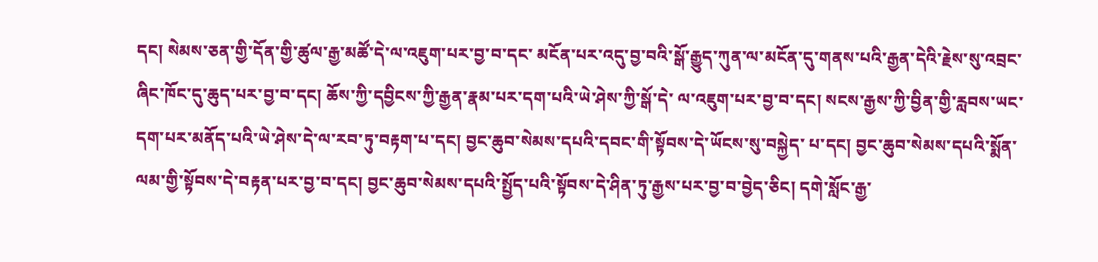དང། སེམས་ཅན་གྱི་དོན་གྱི་ཚུལ་རྒྱ་མཚོ་དེ་ལ་འཇུག་པར་བྱ་བ་དང་ མངོན་པར་འདུ་བྱ་བའི་སྒོ་རྒྱུད་ཀུན་ལ་མངོན་དུ་གནས་པའི་རྒྱན་དེའི་རྗེས་སུ་འབྲང་ཞིང་ཁོང་དུ་ཆུད་པར་བྱ་བ་དང། ཆོས་ཀྱི་དབྱིངས་ཀྱི་རྒྱན་རྣམ་པར་དག་པའི་ཡེ་ཤེས་ཀྱི་སྒོ་དེ་ ལ་འཇུག་པར་བྱ་བ་དང། སངས་རྒྱས་ཀྱི་བྱིན་གྱི་རླབས་ཡང་དག་པར་མནོད་པའི་ཡེ་ཤེས་དེ་ལ་རབ་ཏུ་བརྟག་པ་དང། བྱང་ཆུབ་སེམས་དཔའི་དབང་གི་སྟོབས་དེ་ཡོངས་སུ་བསྐྱེད་ པ་དང། བྱང་ཆུབ་སེམས་དཔའི་སྨོན་ལམ་གྱི་སྟོབས་དེ་བརྟན་པར་བྱ་བ་དང། བྱང་ཆུབ་སེམས་དཔའི་སྤྱོད་པའི་སྟོབས་དེ་ཤིན་ཏུ་རྒྱས་པར་བྱ་བ་བྱེད་ཅིང། དགེ་སློང་རྒྱ་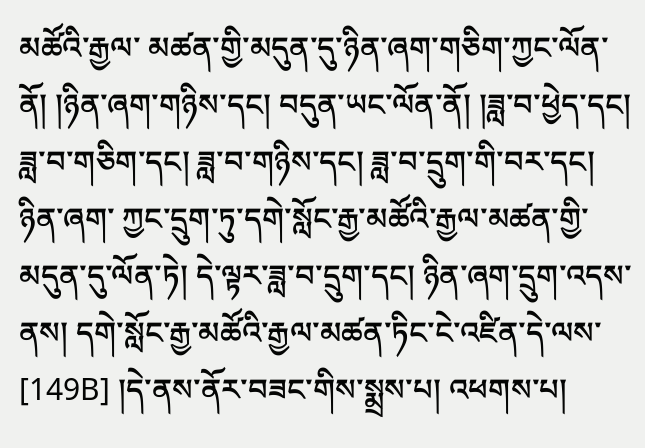མཚོའི་རྒྱལ་ མཚན་གྱི་མདུན་དུ་ཉིན་ཞག་གཅིག་ཀྱང་ལོན་ནོ། །ཉིན་ཞག་གཉིས་དང། བདུན་ཡང་ལོན་ནོ། །ཟླ་བ་ཕྱེད་དང། ཟླ་བ་གཅིག་དང། ཟླ་བ་གཉིས་དང། ཟླ་བ་དྲུག་གི་བར་དང། ཉིན་ཞག་ ཀྱང་དྲུག་ཏུ་དགེ་སློང་རྒྱ་མཚོའི་རྒྱལ་མཚན་གྱི་མདུན་དུ་ལོན་ཏེ། དེ་ལྟར་ཟླ་བ་དྲུག་དང། ཉིན་ཞག་དྲུག་འདས་ནས། དགེ་སློང་རྒྱ་མཚོའི་རྒྱལ་མཚན་ཏིང་ངེ་འཛིན་དེ་ལས་ [149B] །དེ་ནས་ནོར་བཟང་གིས་སྨྲས་པ། འཕགས་པ།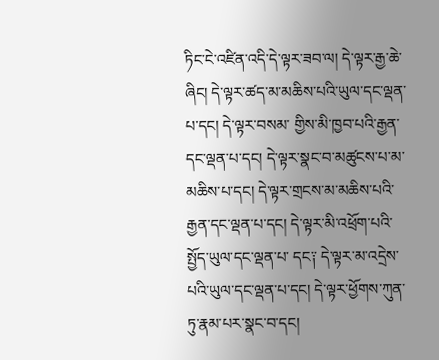ཏིང་ངེ་འཛིན་འདི་དེ་ལྟར་ཟབ་ལ། དེ་ལྟར་རྒྱ་ཆེ་ཞིང། དེ་ལྟར་ཚད་མ་མཆིས་པའི་ཡུལ་དང་ལྡན་པ་དང། དེ་ལྟར་བསམ་ གྱིས་མི་ཁྱབ་པའི་རྒྱན་དང་ལྡན་པ་དང། དེ་ལྟར་སྣང་བ་མཚུངས་པ་མ་མཆིས་པ་དང། དེ་ལྟར་གྲངས་མ་མཆིས་པའི་རྒྱན་དང་ལྡན་པ་དང། དེ་ལྟར་མི་འཕྲོག་པའི་སྤྱོད་ཡུལ་དང་ལྡན་པ་ དང༑ དེ་ལྟར་མ་འདྲེས་པའི་ཡུལ་དང་ལྡན་པ་དང། དེ་ལྟར་ཕྱོགས་ཀུན་ཏུ་རྣམ་པར་སྣང་བ་དང།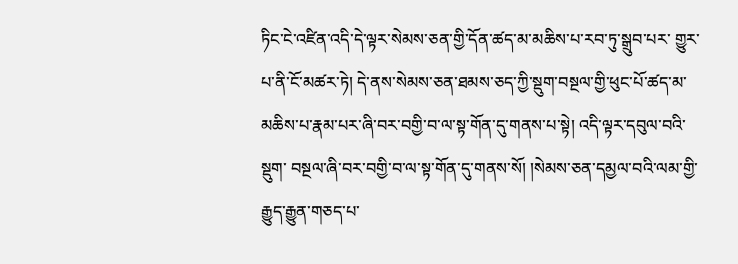ཏིང་ངེ་འཛིན་འདི་དེ་ལྟར་སེམས་ཅན་གྱི་དོན་ཚད་མ་མཆིས་པ་རབ་ཏུ་སྒྲུབ་པར་ གྱུར་པ་ནི་ངོ་མཚར་ཏེ། དེ་ནས་སེམས་ཅན་ཐམས་ཅད་ཀྱི་སྡུག་བསྔལ་གྱི་ཕུང་པོ་ཚད་མ་མཆིས་པ་རྣམ་པར་ཞི་བར་བགྱི་བ་ལ་སྟ་གོན་དུ་གནས་པ་སྟེ། འདི་ལྟར་དབུལ་བའི་སྡུག་ བསྔལ་ཞི་བར་བགྱི་བ་ལ་སྟ་གོན་དུ་གནས་སོ། །སེམས་ཅན་དམྱལ་བའི་ལམ་གྱི་རྒྱུད་རྒྱུན་གཅད་པ་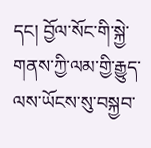དང། བྱོལ་སོང་གི་སྐྱེ་གནས་ཀྱི་ལམ་གྱི་རྒྱུད་ལས་ཡོངས་སུ་བསྐྱབ་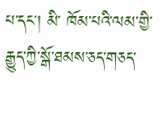པ་དང། མི་ ཁོམ་པའི་ལམ་གྱི་རྒྱུད་ཀྱི་སྒོ་ཐམས་ཅད་གཅད་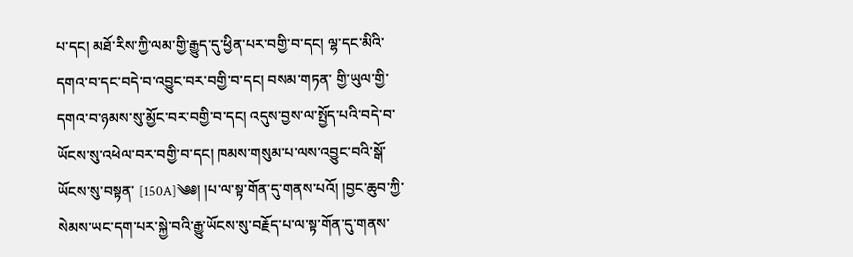པ་དང། མཐོ་རིས་ཀྱི་ལམ་གྱི་རྒྱུད་དུ་ཕྱིན་པར་བགྱི་བ་དང། ལྷ་དང་མིའི་དགའ་བ་དང་བདེ་བ་འབྱུང་བར་བགྱི་བ་དང། བསམ་གཏན་ གྱི་ཡུལ་གྱི་དགའ་བ་ཉམས་སུ་མྱོང་བར་བགྱི་བ་དང། འདུས་བྱས་ལ་སྤྱོད་པའི་བདེ་བ་ཡོངས་སུ་འཕེལ་བར་བགྱི་བ་དང། ཁམས་གསུམ་པ་ལས་འབྱུང་བའི་སྒོ་ཡོངས་སུ་བསྟན་ [150A]༄༅། །པ་ལ་སྟ་གོན་དུ་གནས་པའོ། །བྱང་ཆུབ་ཀྱི་སེམས་ཡང་དག་པར་སྐྱེ་བའི་རྒྱུ་ཡོངས་སུ་བརྗོད་པ་ལ་སྟ་གོན་དུ་གནས་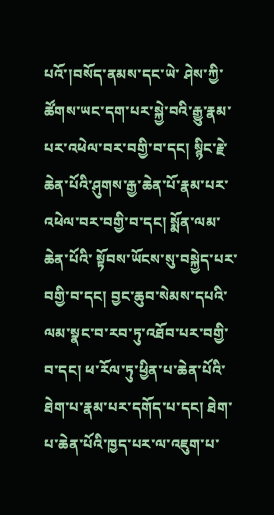པའོ་།བསོད་ནམས་དང་ཡེ་ ཤེས་ཀྱི་ཚོགས་ཡང་དག་པར་སྐྱེ་བའི་རྒྱུ་རྣམ་པར་འཕེལ་བར་བགྱི་བ་དང། སྙིང་རྗེ་ཆེན་པོའི་ཤུགས་རྒྱ་ཆེན་པོ་རྣམ་པར་འཕེལ་བར་བགྱི་བ་དང། སྨོན་ལམ་ཆེན་པོའི་ སྟོབས་ཡོངས་སུ་བསྐྱེད་པར་བགྱི་བ་དང། བྱང་ཆུབ་སེམས་དཔའི་ལམ་སྣང་བ་རབ་ཏུ་འཐོབ་པར་བགྱི་བ་དང། ཕ་རོལ་ཏུ་ཕྱིན་པ་ཆེན་པོའི་ཐེག་པ་རྣམ་པར་དགོད་པ་དང། ཐེག་ པ་ཆེན་པོའི་ཁྱད་པར་ལ་འཇུག་པ་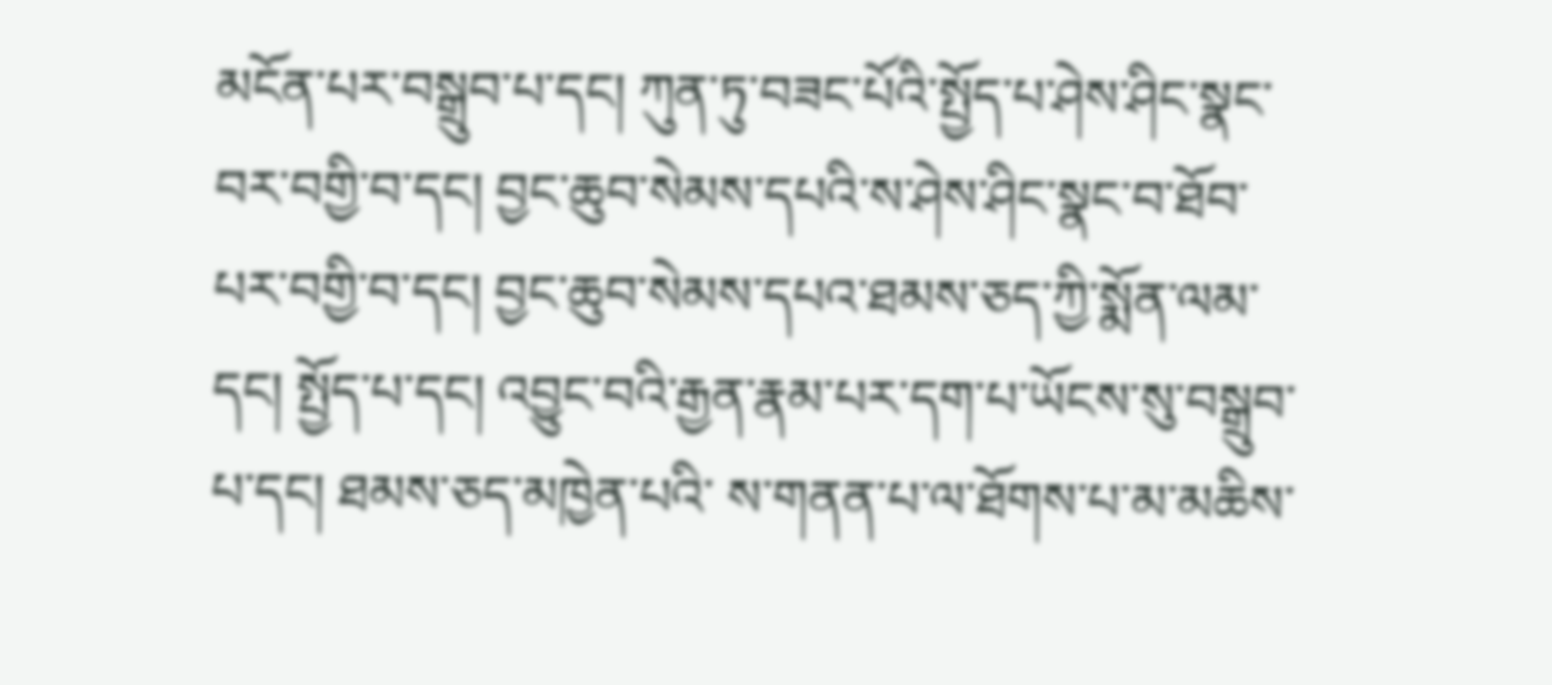མངོན་པར་བསྒྲུབ་པ་དང། ཀུན་ཏུ་བཟང་པོའི་སྤྱོད་པ་ཤེས་ཤིང་སྣང་བར་བགྱི་བ་དང། བྱང་ཆུབ་སེམས་དཔའི་ས་ཤེས་ཤིང་སྣང་བ་ཐོབ་ པར་བགྱི་བ་དང། བྱང་ཆུབ་སེམས་དཔའ་ཐམས་ཅད་ཀྱི་སྨོན་ལམ་དང། སྤྱོད་པ་དང། འབྱུང་བའི་རྒྱན་རྣམ་པར་དག་པ་ཡོངས་སུ་བསྒྲུབ་པ་དང། ཐམས་ཅད་མཁྱེན་པའི་ ས་གནན་པ་ལ་ཐོགས་པ་མ་མཆིས་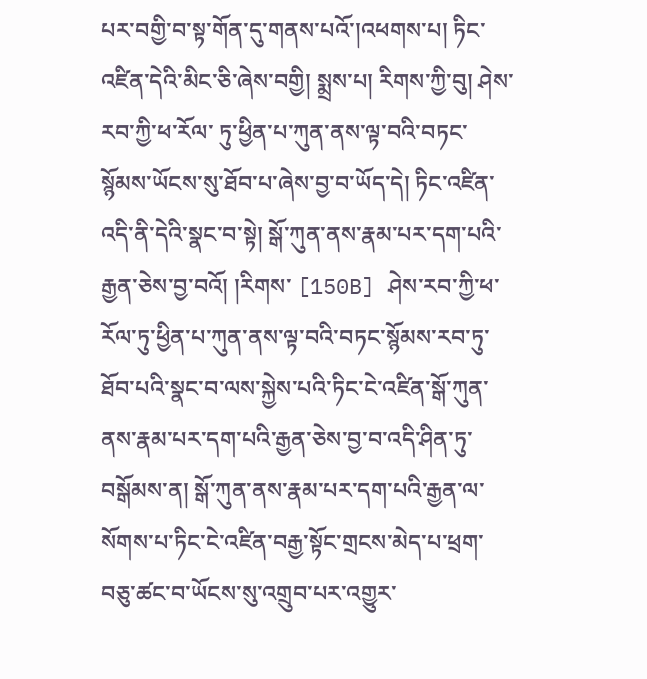པར་བགྱི་བ་སྟ་གོན་དུ་གནས་པའོ་།འཕགས་པ། ཏིང་འཛིན་དེའི་མིང་ཅི་ཞེས་བགྱི། སྨྲས་པ། རིགས་ཀྱི་བུ། ཤེས་རབ་ཀྱི་ཕ་རོལ་ ཏུ་ཕྱིན་པ་ཀུན་ནས་ལྟ་བའི་བཏང་སྙོམས་ཡོངས་སུ་ཐོབ་པ་ཞེས་བྱ་བ་ཡོད་དེ། ཏིང་འཛིན་འདི་ནི་དེའི་སྣང་བ་སྟེ། སྒོ་ཀུན་ནས་རྣམ་པར་དག་པའི་རྒྱན་ཅེས་བྱ་བའོ། །རིགས་ [150B] ཤེས་རབ་ཀྱི་ཕ་རོལ་ཏུ་ཕྱིན་པ་ཀུན་ནས་ལྟ་བའི་བཏང་སྙོམས་རབ་ཏུ་ཐོབ་པའི་སྣང་བ་ལས་སྐྱེས་པའི་ཏིང་ངེ་འཛིན་སྒོ་ཀུན་ནས་རྣམ་པར་དག་པའི་རྒྱན་ཅེས་བྱ་བ་འདི་ཤིན་ཏུ་ བསྒོམས་ན། སྒོ་ཀུན་ནས་རྣམ་པར་དག་པའི་རྒྱན་ལ་སོགས་པ་ཏིང་ངེ་འཛིན་བརྒྱ་སྟོང་གྲངས་མེད་པ་ཕྲག་བཅུ་ཚང་བ་ཡོངས་སུ་འགྲུབ་པར་འགྱུར་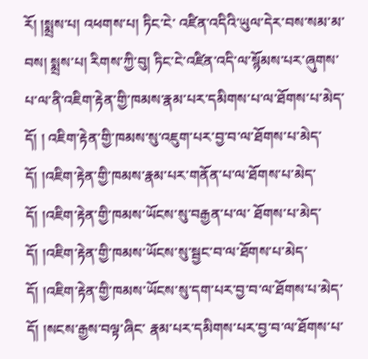རོ། །སྨྲས་པ། འཕགས་པ། ཏིང་ངེ་ འཛིན་འདིའི་ཡུལ་དེར་བས་སམ་མ་བས། སྨྲས་པ། རིགས་ཀྱི་བུ། ཏིང་ངེ་འཛིན་འདི་ལ་སྙོམས་པར་ཞུགས་པ་ལ་ནི་འཇིག་རྟེན་གྱི་ཁམས་རྣམ་པར་དམིགས་པ་ལ་ཐོགས་པ་མེད་དོ། ། འཇིག་རྟེན་གྱི་ཁམས་སུ་འཇུག་པར་བྱ་བ་ལ་ཐོགས་པ་མེད་དོ། །འཇིག་རྟེན་གྱི་ཁམས་རྣམ་པར་གནོན་པ་ལ་ཐོགས་པ་མེད་དོ། །འཇིག་རྟེན་གྱི་ཁམས་ཡོངས་སུ་བརྒྱན་པ་ལ་ ཐོགས་པ་མེད་དོ། །འཇིག་རྟེན་གྱི་ཁམས་ཡོངས་སུ་སྦྱང་བ་ལ་ཐོགས་པ་མེད་དོ། །འཇིག་རྟེན་གྱི་ཁམས་ཡོངས་སུ་དག་པར་བྱ་བ་ལ་ཐོགས་པ་མེད་དོ། །སངས་རྒྱས་བལྟ་ཞིང་ རྣམ་པར་དམིགས་པར་བྱ་བ་ལ་ཐོགས་པ་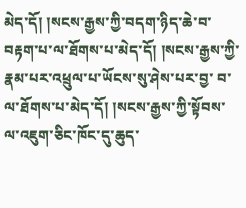མེད་དོ། །སངས་རྒྱས་ཀྱི་བདག་ཉིད་ཆེ་བ་བརྟག་པ་ལ་ཐོགས་པ་མེད་དོ། །སངས་རྒྱས་ཀྱི་རྣམ་པར་འཕྲུལ་པ་ཡོངས་སུ་ཤེས་པར་བྱ་ བ་ལ་ཐོགས་པ་མེད་དོ། །སངས་རྒྱས་ཀྱི་སྟོབས་ལ་འཇུག་ཅིང་ཁོང་དུ་ཆུད་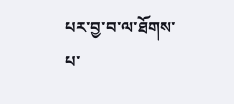པར་བྱ་བ་ལ་ཐོགས་པ་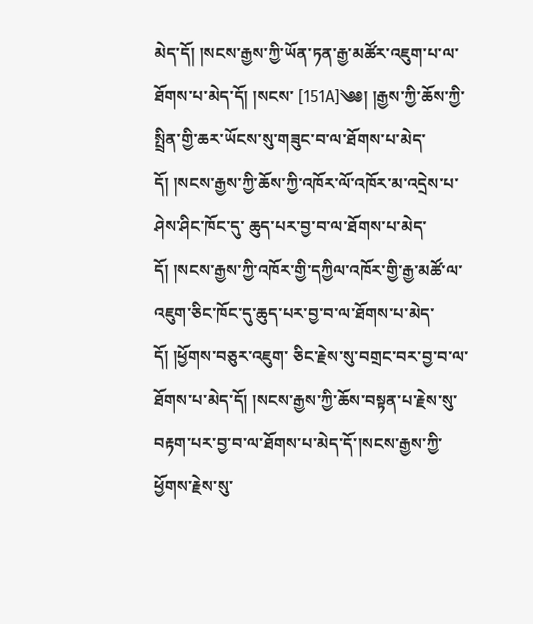མེད་དོ། །སངས་རྒྱས་ཀྱི་ཡོན་ཏན་རྒྱ་མཚོར་འཇུག་པ་ལ་ཐོགས་པ་མེད་དོ། །སངས་ [151A]༄༅། །རྒྱས་ཀྱི་ཆོས་ཀྱི་སྤྲིན་གྱི་ཆར་ཡོངས་སུ་གཟུང་བ་ལ་ཐོགས་པ་མེད་དོ། །སངས་རྒྱས་ཀྱི་ཆོས་ཀྱི་འཁོར་ལོ་འཁོར་མ་འདྲེས་པ་ཤེས་ཤིང་ཁོང་དུ་ ཆུད་པར་བྱ་བ་ལ་ཐོགས་པ་མེད་དོ། །སངས་རྒྱས་ཀྱི་འཁོར་གྱི་དཀྱིལ་འཁོར་གྱི་རྒྱ་མཚོ་ལ་འཇུག་ཅིང་ཁོང་དུ་ཆུད་པར་བྱ་བ་ལ་ཐོགས་པ་མེད་དོ། །ཕྱོགས་བཅུར་འཇུག་ ཅིང་རྗེས་སུ་བགྲང་བར་བྱ་བ་ལ་ཐོགས་པ་མེད་དོ། །སངས་རྒྱས་ཀྱི་ཆོས་བསྟན་པ་རྗེས་སུ་བརྟག་པར་བྱ་བ་ལ་ཐོགས་པ་མེད་དོ་།སངས་རྒྱས་ཀྱི་ཕྱོགས་རྗེས་སུ་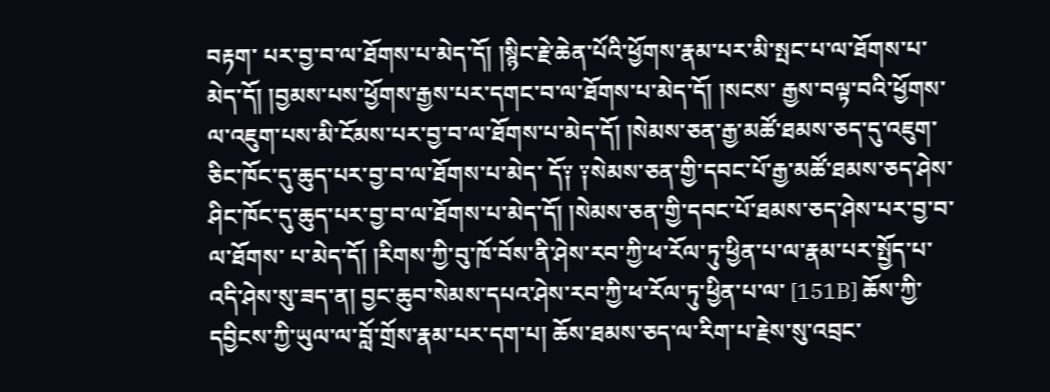བརྟག་ པར་བྱ་བ་ལ་ཐོགས་པ་མེད་དོ། །སྙིང་རྗེ་ཆེན་པོའི་ཕྱོགས་རྣམ་པར་མི་སྤང་པ་ལ་ཐོགས་པ་མེད་དོ། །བྱམས་པས་ཕྱོགས་རྒྱས་པར་དགང་བ་ལ་ཐོགས་པ་མེད་དོ། །སངས་ རྒྱས་བལྟ་བའི་ཕྱོགས་ལ་འཇུག་པས་མི་ངོམས་པར་བྱ་བ་ལ་ཐོགས་པ་མེད་དོ། །སེམས་ཅན་རྒྱ་མཚོ་ཐམས་ཅད་དུ་འཇུག་ཅིང་ཁོང་དུ་ཆུད་པར་བྱ་བ་ལ་ཐོགས་པ་མེད་ དོ༑ ༑སེམས་ཅན་གྱི་དབང་པོ་རྒྱ་མཚོ་ཐམས་ཅད་ཤེས་ཤིང་ཁོང་དུ་ཆུད་པར་བྱ་བ་ལ་ཐོགས་པ་མེད་དོ། །སེམས་ཅན་གྱི་དབང་པོ་ཐམས་ཅད་ཤེས་པར་བྱ་བ་ལ་ཐོགས་ པ་མེད་དོ། །རིགས་ཀྱི་བུ་ཁོ་བོས་ནི་ཤེས་རབ་ཀྱི་ཕ་རོལ་ཏུ་ཕྱིན་པ་ལ་རྣམ་པར་སྤྱོད་པ་འདི་ཤེས་སུ་ཟད་ན། བྱང་ཆུབ་སེམས་དཔའ་ཤེས་རབ་ཀྱི་ཕ་རོལ་ཏུ་ཕྱིན་པ་ལ་ [151B] ཆོས་ཀྱི་དབྱིངས་ཀྱི་ཡུལ་ལ་བློ་གྲོས་རྣམ་པར་དག་པ། ཆོས་ཐམས་ཅད་ལ་རིག་པ་རྗེས་སུ་འབྲང་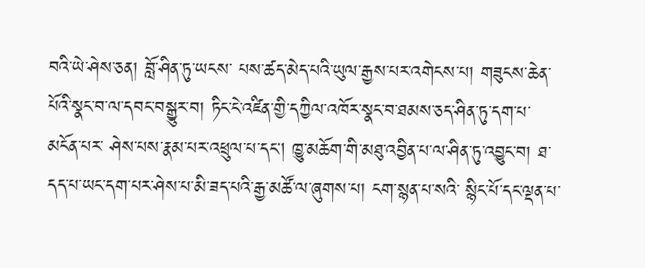བའི་ཡེ་ཤེས་ཅན། བློ་ཤིན་ཏུ་ཡངས་ པས་ཚད་མེད་པའི་ཡུལ་རྒྱས་པར་འགེངས་པ། གཟུངས་ཆེན་པོའི་སྣང་བ་ལ་དབང་བསྒྱུར་བ། ཏིང་ངེ་འཛིན་གྱི་དཀྱིལ་འཁོར་སྣང་བ་ཐམས་ཅད་ཤིན་ཏུ་དག་པ་མངོན་པར་ ཤེས་པས་རྣམ་པར་འཕྲུལ་པ་དང། ཁྱུ་མཆོག་གི་མཐུ་འབྱིན་པ་ལ་ཤིན་ཏུ་འབྱུང་བ། ཐ་དད་པ་ཡང་དག་པར་ཤེས་པ་མི་ཟད་པའི་རྒྱ་མཚོ་ལ་ཞུགས་པ། ངག་སྙན་པ་སའི་ སྙིང་པོ་དང་ལྡན་པ་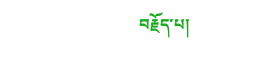བརྗོད་པ།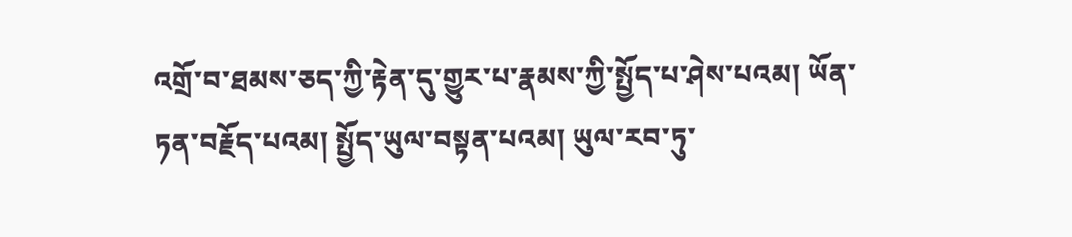འགྲོ་བ་ཐམས་ཅད་ཀྱི་རྟེན་དུ་གྱུར་པ་རྣམས་ཀྱི་སྤྱོད་པ་ཤེས་པའམ། ཡོན་ཏན་བརྗོད་པའམ། སྤྱོད་ཡུལ་བསྟན་པའམ། ཡུལ་རབ་ཏུ་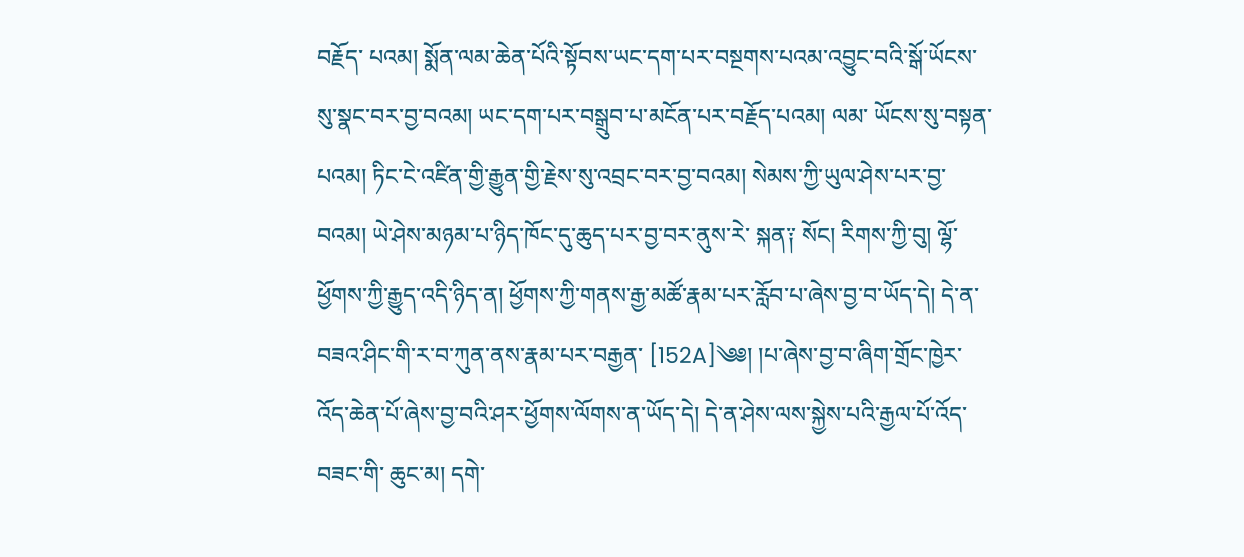བརྗོད་ པའམ། སྨོན་ལམ་ཆེན་པོའི་སྟོབས་ཡང་དག་པར་བསྔགས་པའམ་འབྱུང་བའི་སྒོ་ཡོངས་སུ་སྣང་བར་བྱ་བའམ། ཡང་དག་པར་བསྒྲུབ་པ་མངོན་པར་བརྗོད་པའམ། ལམ་ ཡོངས་སུ་བསྟན་པའམ། ཏིང་ངེ་འཛིན་གྱི་རྒྱུན་གྱི་རྗེས་སུ་འབྲང་བར་བྱ་བའམ། སེམས་ཀྱི་ཡུལ་ཤེས་པར་བྱ་བའམ། ཡེ་ཤེས་མཉམ་པ་ཉིད་ཁོང་དུ་ཆུད་པར་བྱ་བར་ནུས་རེ་ སྐན༑ སོང། རིགས་ཀྱི་བུ། ལྷོ་ཕྱོགས་ཀྱི་རྒྱུད་འདི་ཉིད་ན། ཕྱོགས་ཀྱི་གནས་རྒྱ་མཚོ་རྣམ་པར་རློབ་པ་ཞེས་བྱ་བ་ཡོད་དེ། དེ་ན་བཟའ་ཤིང་གི་ར་བ་ཀུན་ནས་རྣམ་པར་བརྒྱན་ [152A]༄༅། །པ་ཞེས་བྱ་བ་ཞིག་གྲོང་ཁྱེར་འོད་ཆེན་པོ་ཞེས་བྱ་བའི་ཤར་ཕྱོགས་ལོགས་ན་ཡོད་དེ། དེ་ན་ཤེས་ལས་སྐྱེས་པའི་རྒྱལ་པོ་འོད་བཟང་གི་ ཆུང་མ། དགེ་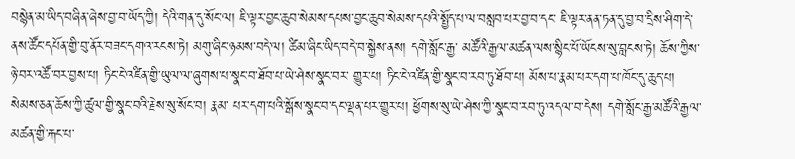བསྙེན་མ་ཡིད་བཞིན་ཞེས་བྱ་བ་ཡོད་ཀྱི། དེའི་གན་དུ་སོང་ལ། ཇི་ལྟར་བྱང་ཆུབ་སེམས་དཔས་བྱང་ཆུབ་སེམས་དཔའི་སྤྱོད་པ་ལ་བསླབ་པར་བྱ་བ་དང་ ཇི་ལྟར་ནན་ཏན་དུ་བྱ་བ་དྲིས་ཤིག་དེ་ནས་ཚོང་དཔོན་གྱི་བུ་ནོར་བཟང་དགའ་རངས་ཏེ། མགུ་ཞིང་ཉམས་བདེ་ལ། ཚིམ་ཞིང་ཡིད་བདེ་བ་སྐྱེས་ནས། དགེ་སློང་རྒྱ་ མཚོའི་རྒྱལ་མཚན་ལས་སྙིང་པོ་ཡོངས་སུ་བླངས་ཏེ། ཆོས་ཀྱིས་ཉེ་བར་འཚོ་བར་བྱས་པ། ཏིང་ངེ་འཛིན་གྱི་ཡུལ་ལ་ཞུགས་པ་སྣང་བ་ཐོབ་པ་ཡེ་ཤེས་སྣང་བར་ གྱུར་པ། ཏིང་ངེ་འཛིན་གྱི་སྣང་བ་རབ་ཏུ་ཐོབ་པ། མོས་པ་རྣམ་པར་དག་པ་ཁོང་དུ་ཆུད་པ། སེམས་ཅན་ཆོས་ཀྱི་ཚུལ་གྱི་སྣང་བའི་རྗེས་སུ་སོང་བ། རྣམ་ པར་དག་པའི་སྒོས་སྣང་བ་དང་ལྡན་པར་གྱུར་པ། ཕྱོགས་སུ་ཡེ་ཤེས་ཀྱི་སྣང་བ་རབ་ཏུ་འདལ་བ་དེས། དགེ་སློང་རྒྱ་མཚོའི་རྒྱལ་མཚན་གྱི་རྐང་པ་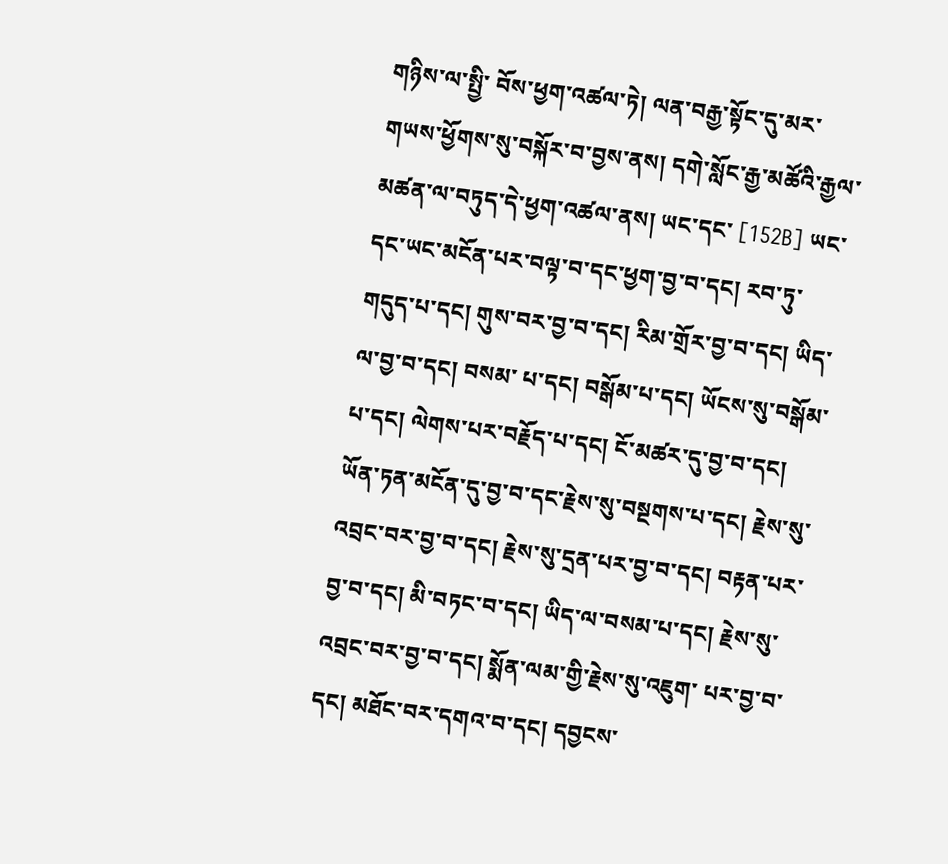གཉིས་ལ་སྤྱི་ བོས་ཕྱག་འཚལ་ཏེ། ལན་བརྒྱ་སྟོང་དུ་མར་གཡས་ཕྱོགས་སུ་བསྐོར་བ་བྱས་ནས། དགེ་སློང་རྒྱ་མཚོའི་རྒྱལ་མཚན་ལ་བཏུད་དེ་ཕྱག་འཚལ་ནས། ཡང་དང་ [152B] ཡང་དང་ཡང་མངོན་པར་བལྟ་བ་དང་ཕྱག་བྱ་བ་དང། རབ་ཏུ་གདུད་པ་དང། གུས་བར་བྱ་བ་དང། རིམ་གྲོར་བྱ་བ་དང། ཡིད་ལ་བྱ་བ་དང། བསམ་ པ་དང། བསྒོམ་པ་དང། ཡོངས་སུ་བསྒོམ་པ་དང། ལེགས་པར་བརྗོད་པ་དང། ངོ་མཚར་དུ་བྱ་བ་དང། ཡོན་ཏན་མངོན་དུ་བྱ་བ་དང་རྗེས་སུ་བསྔགས་པ་དང། རྗེས་སུ་ འབྲང་བར་བྱ་བ་དང། རྗེས་སུ་དྲན་པར་བྱ་བ་དང། བརྟན་པར་བྱ་བ་དང། མི་བཏང་བ་དང། ཡིད་ལ་བསམ་པ་དང། རྗེས་སུ་འབྲང་བར་བྱ་བ་དང། སྨོན་ལམ་གྱི་རྗེས་སུ་འཇུག་ པར་བྱ་བ་དང། མཐོང་བར་དགའ་བ་དང། དབྱངས་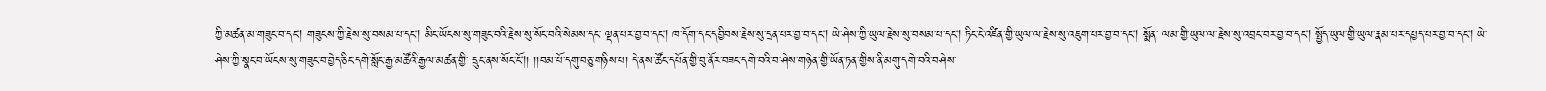ཀྱི་མཚན་མ་གཟུང་བ་དང། གཟུངས་ཀྱི་རྗེས་སུ་བསམ་པ་དང། མིང་ཡོངས་སུ་གཟུང་བའི་རྗེས་སུ་སོང་བའི་སེམས་དང་ ལྡན་པར་བྱ་བ་དང། ཁ་དོག་དང་དབྱིབས་རྗེས་སུ་དྲན་པར་བྱ་བ་དང། ཡེ་ཤེས་ཀྱི་ཡུལ་རྗེས་སུ་བསམ་པ་དང། ཏིང་ངེ་འཛིན་གྱི་ཡུལ་ལ་རྗེས་སུ་འཇུག་པར་བྱ་བ་དང། སྨོན་ ལམ་གྱི་ཡུལ་ལ་རྗེས་སུ་འབྲང་བར་བྱ་བ་དང། སྤྱོད་ཡུལ་གྱི་ཡུལ་རྣམ་པར་དཔྱད་པར་བྱ་བ་དང། ཡེ་ཤེས་ཀྱི་སྣང་བ་ཡོངས་སུ་གཟུང་བ་བྱེད་ཅིང་དགེ་སློང་རྒྱ་མཚོའི་རྒྱལ་མཚན་གྱི་ དྲུང་ནས་སོང་ངོ།། །།བམ་པོ་དགུ་བཅུ་གཉིས་པ། དེ་ནས་ཚོང་དཔོན་གྱི་བུ་ནོར་བཟང་དགེ་བའི་བ་ཤེས་གཉེན་གྱི་ཡོན་ཏན་གྱིས་ནི་མགུ་དགེ་བའི་བཤེས་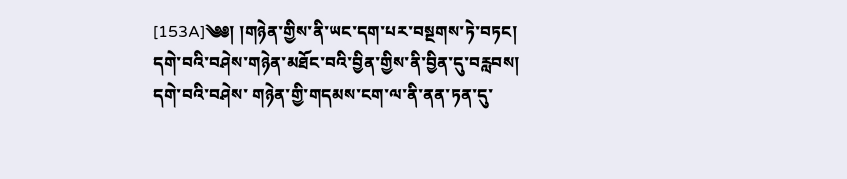[153A]༄༅། །གཉེན་གྱིས་ནི་ཡང་དག་པར་བསྔགས་ཏེ་བཏང། དགེ་བའི་བཤེས་གཉེན་མཐོང་བའི་བྱིན་གྱིས་ནི་བྱིན་དུ་བརླབས། དགེ་བའི་བཤེས་ གཉེན་གྱི་གདམས་ངག་ལ་ནི་ནན་ཏན་དུ་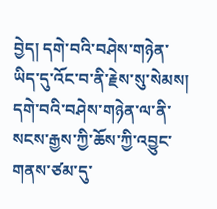བྱེད། དགེ་བའི་བཤེས་གཉེན་ཡིད་དུ་འོང་བ་ནི་རྗེས་སུ་སེམས། དགེ་བའི་བཤེས་གཉེན་ལ་ནི་སངས་རྒྱས་ཀྱི་ཆོས་ཀྱི་འབྱུང་ གནས་ཙམ་དུ་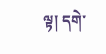ལྟ། དགེ་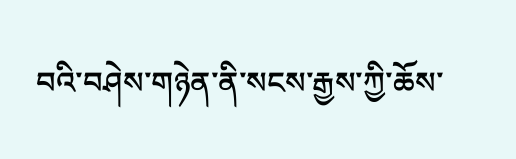བའི་བཤེས་གཉེན་ནི་སངས་རྒྱས་ཀྱི་ཆོས་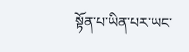སྟོན་པ་ཡིན་པར་ཡང་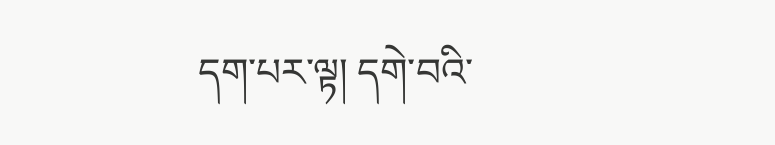དག་པར་ལྟ། དགེ་བའི་